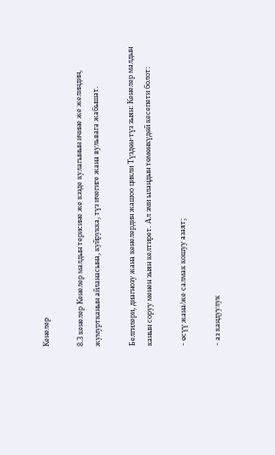Кенелер

8.3 кенелер Кенелер малдын терисине же кээде кулагынын ичине же желиндин, жумуртканын айланасына, куйрукка, түз ичегиге жана вульвага жабышат.

Белгилери, диагнозу жана кенелердин жашоо цикли Түздөн-түз зыян: Кенелер малдын канын соруу менен зыян келтирет. Ал эми ылаңдын төмөнкүдөй кесепети болот:

- өсүү жана/же салмак кошуу азаят;

- аз кандуулук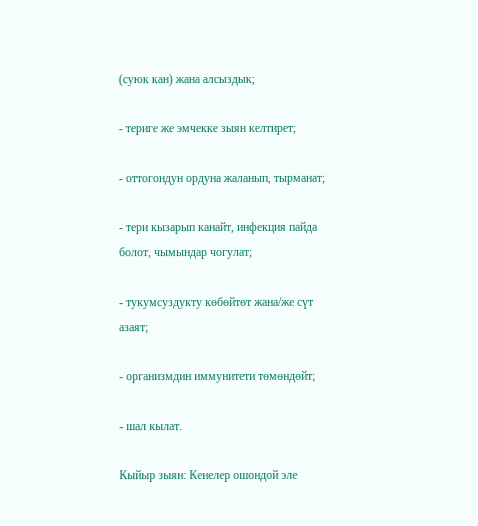(суюк кан) жана алсыздык;

- териге же эмчекке зыян келтирет;

- оттогондун ордуна жаланып, тырманат;

- тери кызарып канайт, инфекция пайда болот, чымындар чогулат;

- тукумсуздукту көбөйтөт жана/же сүт азаят;

- организмдин иммунитети төмөндөйт;

- шал кылат.

Кыйыр зыян: Кенелер ошондой эле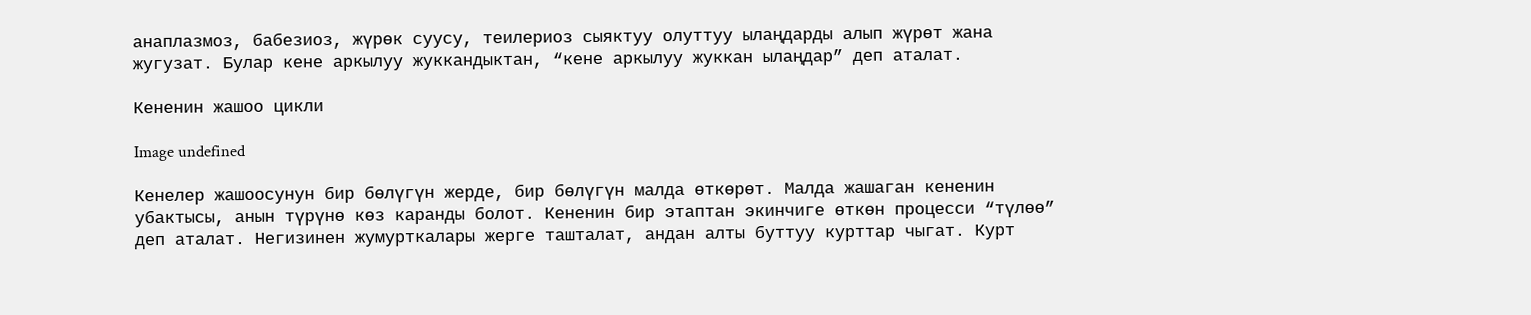анаплазмоз, бабезиоз, жүрөк суусу, теилериоз сыяктуу олуттуу ылаңдарды алып жүрөт жана жугузат. Булар кене аркылуу жуккандыктан, “кене аркылуу жуккан ылаңдар” деп аталат.

Кененин жашоо цикли

Image undefined

Кенелер жашоосунун бир бөлүгүн жерде, бир бөлүгүн малда өткөрөт. Малда жашаган кененин убактысы, анын түрүнө көз каранды болот. Кененин бир этаптан экинчиге өткөн процесси “түлөө” деп аталат. Негизинен жумурткалары жерге ташталат, андан алты буттуу курттар чыгат. Курт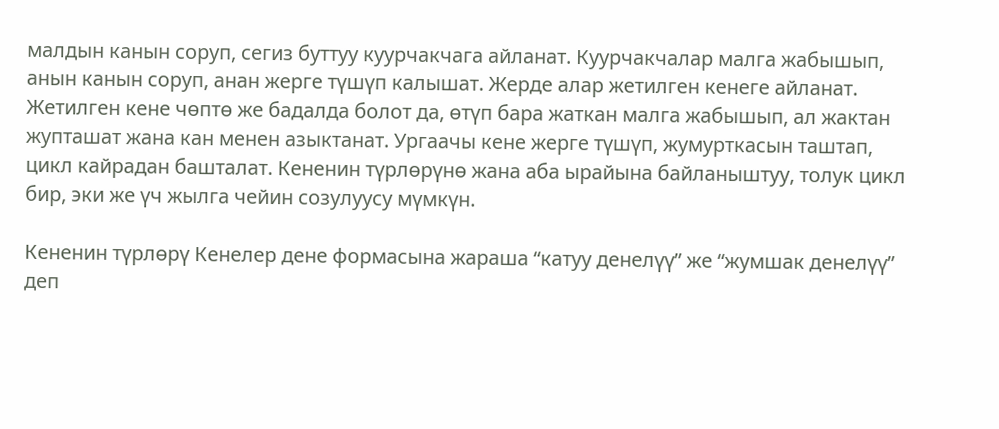малдын канын соруп, сегиз буттуу куурчакчага айланат. Куурчакчалар малга жабышып, анын канын соруп, анан жерге түшүп калышат. Жерде алар жетилген кенеге айланат. Жетилген кене чөптө же бадалда болот да, өтүп бара жаткан малга жабышып, ал жактан жупташат жана кан менен азыктанат. Ургаачы кене жерге түшүп, жумурткасын таштап, цикл кайрадан башталат. Кененин түрлөрүнө жана аба ырайына байланыштуу, толук цикл бир, эки же үч жылга чейин созулуусу мүмкүн.

Кененин түрлөрү Кенелер дене формасына жараша “катуу денелүү” же “жумшак денелүү” деп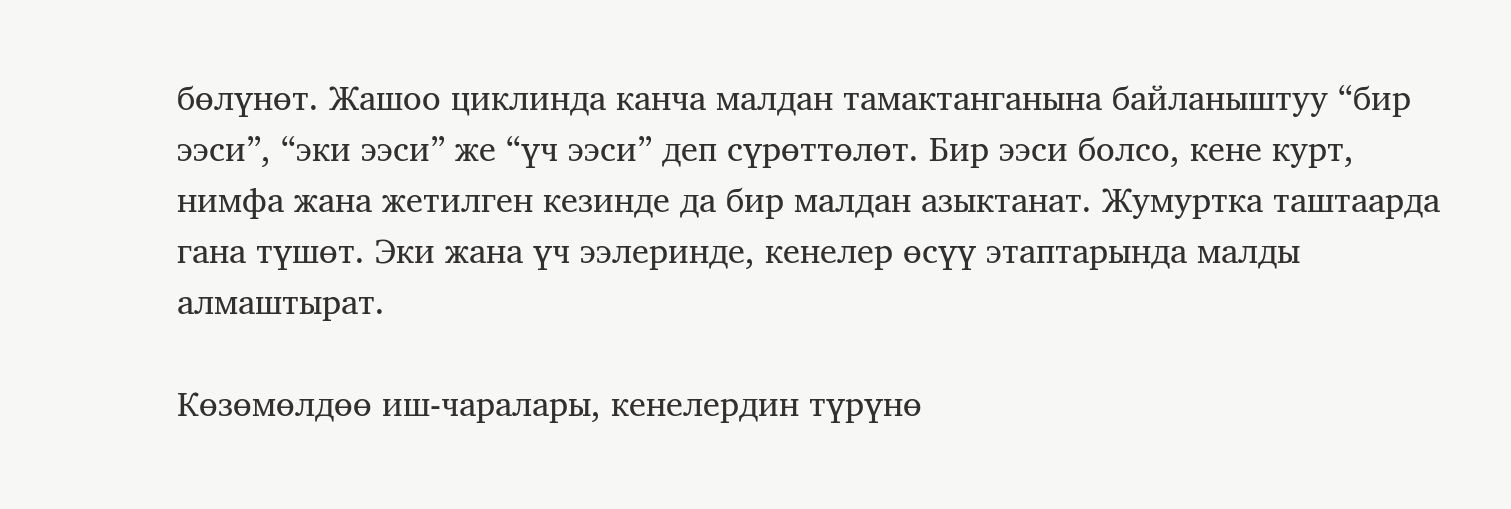бөлүнөт. Жашоо циклинда канча малдан тамактанганына байланыштуу “бир ээси”, “эки ээси” же “үч ээси” деп сүрөттөлөт. Бир ээси болсо, кене курт, нимфа жана жетилген кезинде да бир малдан азыктанат. Жумуртка таштаарда гана түшөт. Эки жана үч ээлеринде, кенелер өсүү этаптарында малды алмаштырат.

Көзөмөлдөө иш-чаралары, кенелердин түрүнө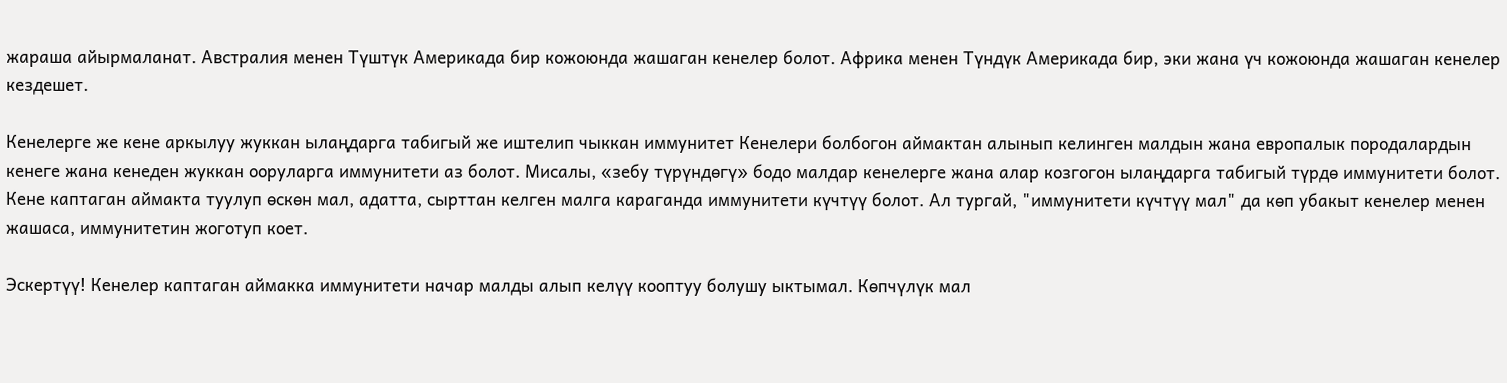жараша айырмаланат. Австралия менен Түштүк Америкада бир кожоюнда жашаган кенелер болот. Африка менен Түндүк Америкада бир, эки жана үч кожоюнда жашаган кенелер кездешет.

Кенелерге же кене аркылуу жуккан ылаңдарга табигый же иштелип чыккан иммунитет Кенелери болбогон аймактан алынып келинген малдын жана европалык породалардын кенеге жана кенеден жуккан ооруларга иммунитети аз болот. Мисалы, «зебу түрүндөгү» бодо малдар кенелерге жана алар козгогон ылаңдарга табигый түрдө иммунитети болот. Кене каптаган аймакта туулуп өскөн мал, адатта, сырттан келген малга караганда иммунитети күчтүү болот. Ал тургай, "иммунитети күчтүү мал" да көп убакыт кенелер менен жашаса, иммунитетин жоготуп коет.

Эскертүү! Кенелер каптаган аймакка иммунитети начар малды алып келүү кооптуу болушу ыктымал. Көпчүлүк мал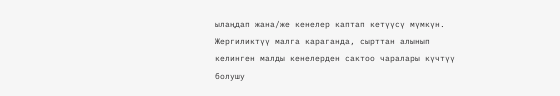ылаңдап жана/же кенелер каптап кетүүсү мүмкүн. Жергиликтүү малга караганда, сырттан алынып келинген малды кенелерден сактоо чаралары күчтүү болушу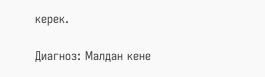керек.

Диагноз: Малдан кене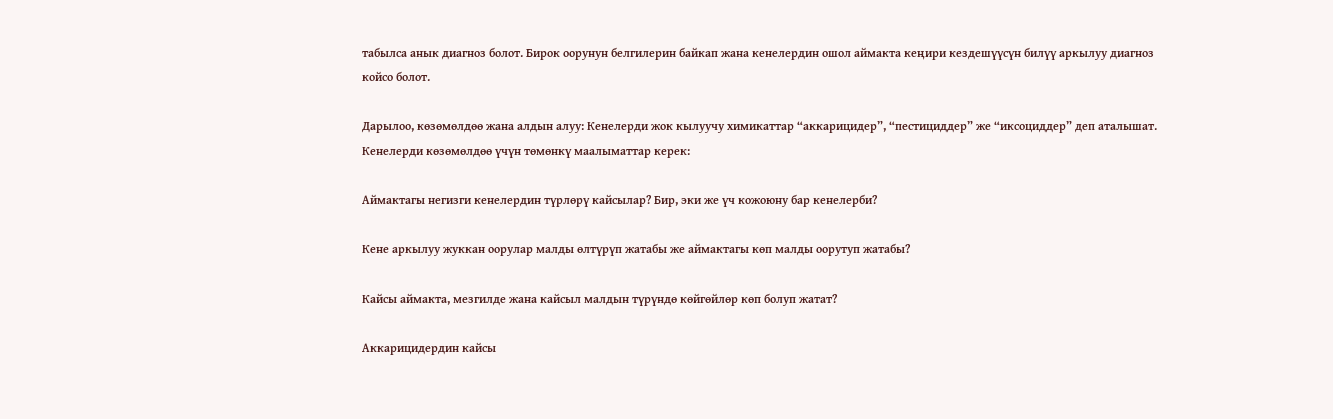табылса анык диагноз болот. Бирок оорунун белгилерин байкап жана кенелердин ошол аймакта кеңири кездешүүсүн билүү аркылуу диагноз койсо болот.

Дарылоо, көзөмөлдөө жана алдын алуу: Кенелерди жок кылуучу химикаттар “аккарицидер”, “пестициддер” же “иксоциддер” деп аталышат. Кенелерди көзөмөлдөө үчүн төмөнкү маалыматтар керек:

Аймактагы негизги кенелердин түрлөрү кайсылар? Бир, эки же үч кожоюну бар кенелерби?

Кене аркылуу жуккан оорулар малды өлтүрүп жатабы же аймактагы көп малды оорутуп жатабы?

Кайсы аймакта, мезгилде жана кайсыл малдын түрүндө көйгөйлөр көп болуп жатат?

Аккарицидердин кайсы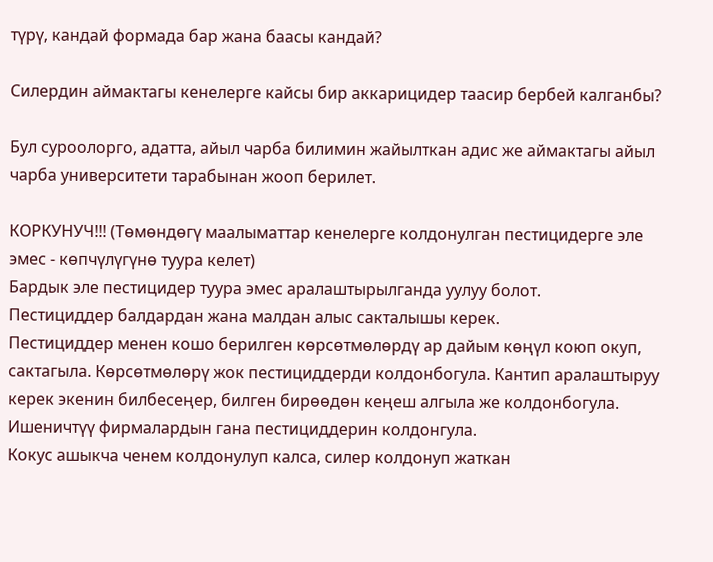түрү, кандай формада бар жана баасы кандай?

Силердин аймактагы кенелерге кайсы бир аккарицидер таасир бербей калганбы?

Бул суроолорго, адатта, айыл чарба билимин жайылткан адис же аймактагы айыл чарба университети тарабынан жооп берилет.

КОРКУНУЧ!!! (Төмөндөгү маалыматтар кенелерге колдонулган пестицидерге эле эмес - көпчүлүгүнө туура келет)
Бардык эле пестицидер туура эмес аралаштырылганда уулуу болот.
Пестициддер балдардан жана малдан алыс сакталышы керек.
Пестициддер менен кошо берилген көрсөтмөлөрдү ар дайым көңүл коюп окуп, сактагыла. Көрсөтмөлөрү жок пестициддерди колдонбогула. Кантип аралаштыруу керек экенин билбесеңер, билген бирөөдөн кеңеш алгыла же колдонбогула.
Ишеничтүү фирмалардын гана пестициддерин колдонгула.
Кокус ашыкча ченем колдонулуп калса, силер колдонуп жаткан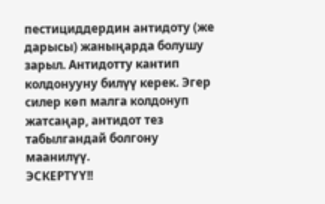пестициддердин антидоту (же дарысы) жаныңарда болушу зарыл. Антидотту кантип колдонууну билүү керек. Эгер силер көп малга колдонуп жатсаңар, антидот тез табылгандай болгону маанилүү.
ЭСКЕРТҮҮ!!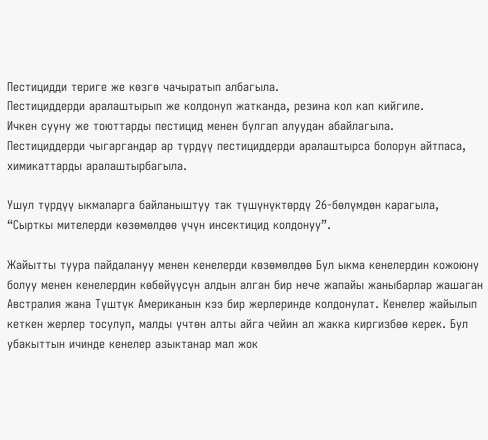Пестицидди териге же көзгө чачыратып албагыла.
Пестициддерди аралаштырып же колдонуп жатканда, резина кол кап кийгиле.
Ичкен сууну же тоюттарды пестицид менен булгап алуудан абайлагыла.
Пестициддерди чыгаргандар ар түрдүү пестициддерди аралаштырса болорун айтпаса, химикаттарды аралаштырбагыла.

Ушул түрдүү ыкмаларга байланыштуу так түшүнүктөрдү 26-бөлүмдөн карагыла, “Сырткы мителерди көзөмөлдөө үчүн инсектицид колдонуу”.

Жайытты туура пайдалануу менен кенелерди көзөмөлдөө Бул ыкма кенелердин кожоюну болуу менен кенелердин көбөйүүсүн алдын алган бир нече жапайы жаныбарлар жашаган Австралия жана Түштүк Американын кээ бир жерлеринде колдонулат. Кенелер жайылып кеткен жерлер тосулуп, малды үчтөн алты айга чейин ал жакка киргизбөө керек. Бул убакыттын ичинде кенелер азыктанар мал жок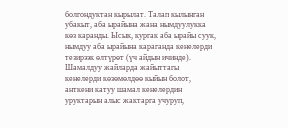болгондуктан кырылат. Талап кылынган убакыт, аба ырайына жана нымдуулукка көз каранды. Ысык, кургак аба ырайы суук, нымдуу аба ырайына караганда кенелерди тезирээк өлтүрөт (үч айдын ичинде). Шамалдуу жайларда жайыттагы кенелерди көзөмөлдөө кыйын болот, анткени катуу шамал кенелердин уруктарын алыс жактарга учуруп,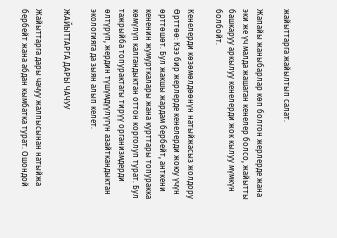жайыттарга жайылтып салат.

Жапайы жаныбарлар көп болгон жерлерде жана эки же үч малда жашаган кенелер болсо, жайытты башкаруу аркылуу кенелерди жок кылуу мүмкүн болбойт.

Кенелерди көзөмөлдөөнүн натыйжасыз жолдору Өрттөө: Кээ бир жерлерде кенелерди жоюу үчүн өрттөшөт. Бул жакшы жардам бербейт, анткени кененин жумурткалары жана курттары топуракка көмүлүп калгандыктан оттон корголуп турат. Бул тажрыйба топурактагы тирүү организмдерди өлтүрүп, жердин түшүмдүүлүгүн азайткандыктан экологияга да зыян алып келет.

ЖАЙЫТТАРГА ДАРЫ ЧАЧУУ

Жайыттарга дары чачуу жалпысынан натыйжа бербейт жана абдан кымбатка турат. Ошондой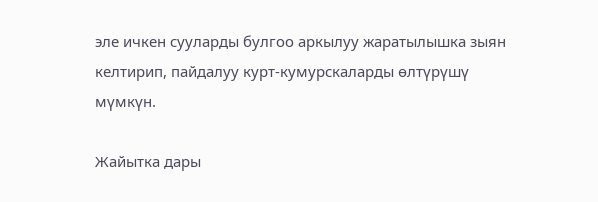эле ичкен сууларды булгоо аркылуу жаратылышка зыян келтирип, пайдалуу курт-кумурскаларды өлтүрүшү мүмкүн.

Жайытка дары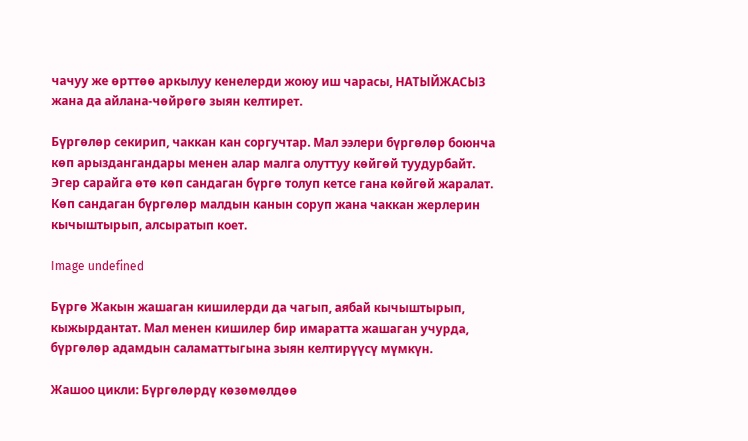чачуу же өрттөө аркылуу кенелерди жоюу иш чарасы, НАТЫЙЖАСЫЗ жана да айлана-чөйрөгө зыян келтирет.

Бүргөлөр секирип, чаккан кан соргучтар. Мал ээлери бүргөлөр боюнча көп арыздангандары менен алар малга олуттуу көйгөй туудурбайт. Эгер сарайга өтө көп сандаган бүргө толуп кетсе гана көйгөй жаралат. Көп сандаган бүргөлөр малдын канын соруп жана чаккан жерлерин кычыштырып, алсыратып коет.

Image undefined

Бүргө Жакын жашаган кишилерди да чагып, аябай кычыштырып, кыжырдантат. Мал менен кишилер бир имаратта жашаган учурда, бүргөлөр адамдын саламаттыгына зыян келтирүүсү мүмкүн.

Жашоо цикли: Бүргөлөрдү көзөмөлдөө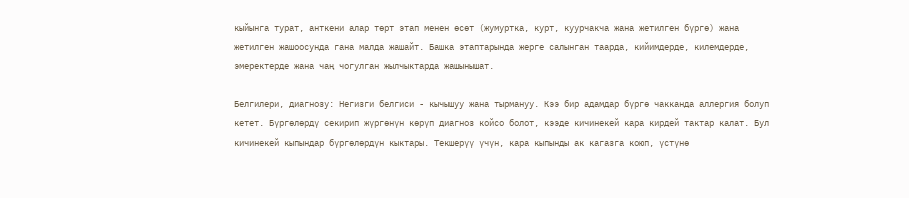кыйынга турат, анткени алар төрт этап менен өсөт (жумуртка, курт, куурчакча жана жетилген бүргө) жана жетилген жашоосунда гана малда жашайт. Башка этаптарында жерге салынган таарда, кийимдерде, килемдерде, эмеректерде жана чаң чогулган жылчыктарда жашынышат.

Белгилери, диагнозу: Негизги белгиси - кычышуу жана тырмануу. Кээ бир адамдар бүргө чакканда аллергия болуп кетет. Бүргөлөрдү секирип жүргөнүн көрүп диагноз койсо болот, кээде кичинекей кара кирдей тактар калат. Бул кичинекей кыпындар бүргөлөрдүн кыктары. Текшерүү үчүн, кара кыпынды ак кагазга коюп, үстүнө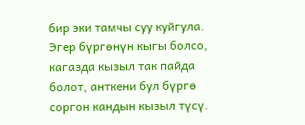бир эки тамчы суу куйгула. Эгер бүргөнүн кыгы болсо, кагазда кызыл так пайда болот, анткени бул бүргө соргон кандын кызыл түсү.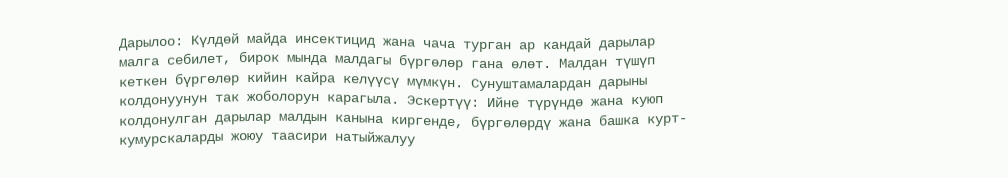Дарылоо: Күлдөй майда инсектицид жана чача турган ар кандай дарылар малга себилет, бирок мында малдагы бүргөлөр гана өлөт. Малдан түшүп кеткен бүргөлөр кийин кайра келүүсү мүмкүн. Сунуштамалардан дарыны колдонуунун так жоболорун карагыла. Эскертүү: Ийне түрүндө жана куюп колдонулган дарылар малдын канына киргенде, бүргөлөрдү жана башка курт-кумурскаларды жоюу таасири натыйжалуу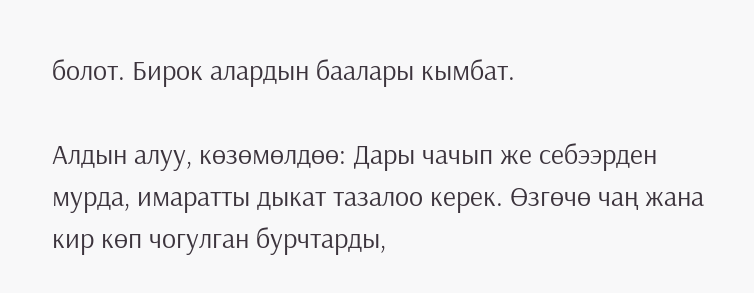болот. Бирок алардын баалары кымбат.

Алдын алуу, көзөмөлдөө: Дары чачып же себээрден мурда, имаратты дыкат тазалоо керек. Өзгөчө чаң жана кир көп чогулган бурчтарды,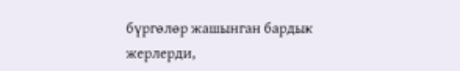бүргөлөр жашынган бардык жерлерди,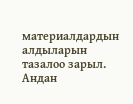материалдардын алдыларын тазалоо зарыл. Андан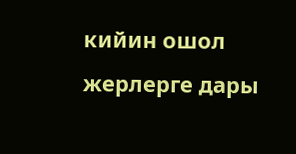кийин ошол жерлерге дары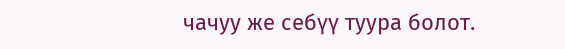чачуу же себүү туура болот.